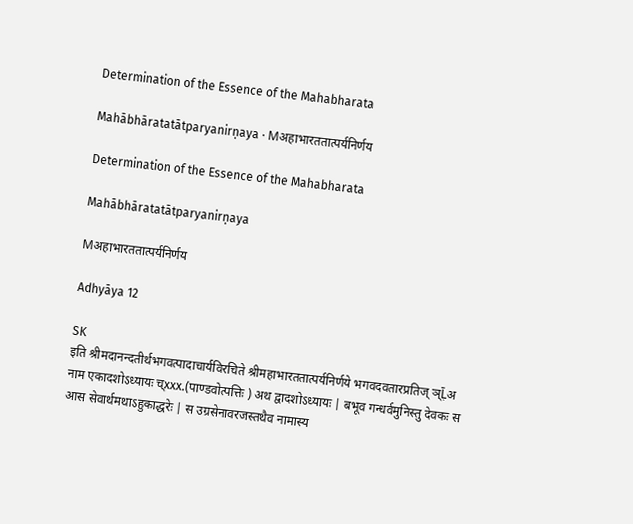Determination of the Essence of the Mahabharata

Mahābhāratatātparyanirṇaya · Mअहाभारततात्पर्यनिर्णय

Determination of the Essence of the Mahabharata

Mahābhāratatātparyanirṇaya

Mअहाभारततात्पर्यनिर्णय

Adhyāya 12

SK
इति श्रीमदानन्दतीर्थभगवत्पादाचार्यविरचिते श्रीमहाभारततात्पर्यनिर्णये भगवदवतारप्रतिज् ञ्Ḹअ नाम एकादशोऽध्यायः च्xxx.(पाण्डवोत्पत्तिः ) अथ द्वादशोऽध्यायः | बभूव गन्धर्वमुनिस्तु देवकः स आस सेवार्थमथाऽहुकाद्धरेः | स उग्रसेनावरजस्तथैव नामास्य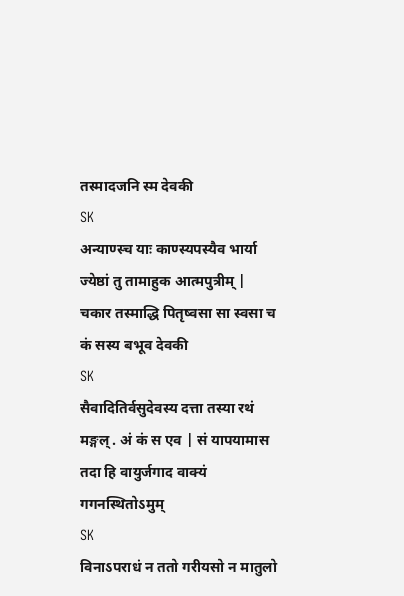तस्मादजनि स्म देवकी
SK
अन्याण्स्च याः काण्स्यपस्यैव भार्या ज्येष्ठां तु तामाहुक आत्मपुत्रीम् | चकार तस्माद्धि पितृष्वसा सा स्वसा च कं सस्य बभूव देवकी
SK
सैवादितिर्वसुदेवस्य दत्ता तस्या रथं मङ्गल् . अं कं स एव | सं यापयामास तदा हि वायुर्जगाद वाक्यं गगनस्थितोऽमुम्
SK
विनाऽपराधं न ततो गरीयसो न मातुलो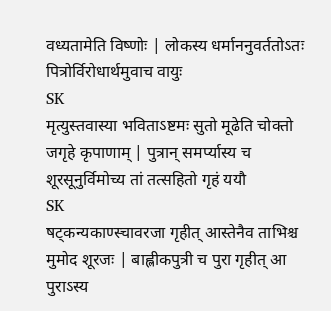वध्यतामेति विष्णोः | लोकस्य धर्माननुवर्ततोऽतः पित्रोर्विरोधार्थमुवाच वायुः
SK
मृत्युस्तवास्या भविताऽष्टमः सुतो मूढेति चोक्तो जगृहे कृपाणाम् | पुत्रान् समर्प्यास्य च शूरसूनुर्विमोच्य तां तत्सहितो गृहं ययौ
SK
षट्कन्यकाण्स्चावरजा गृहीत् आस्तेनैव ताभिश्च मुमोद शूरजः | बाह्लीकपुत्री च पुरा गृहीत् आ पुराऽस्य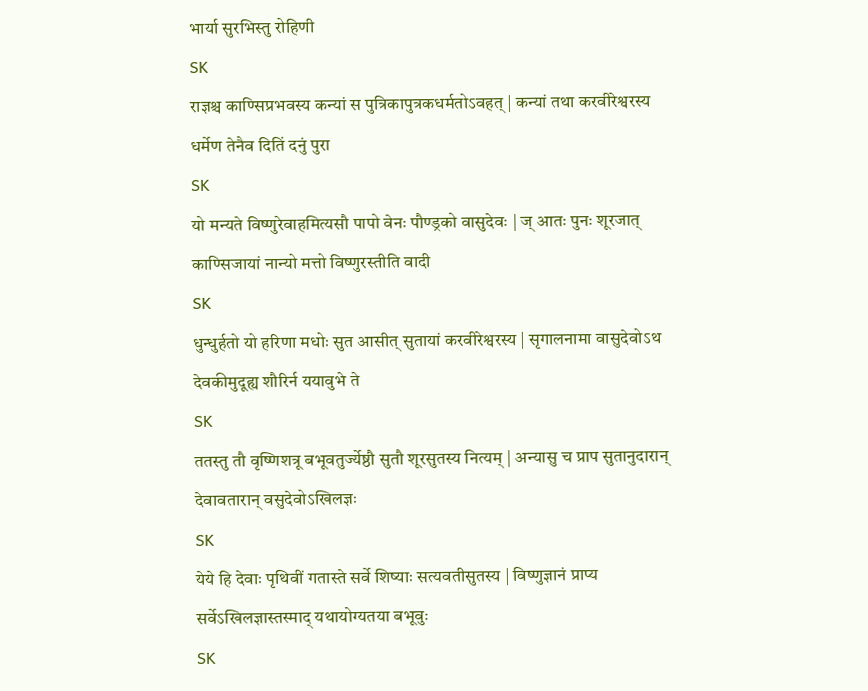भार्या सुरभिस्तु रोहिणी
SK
राज्ञश्च काण्सिप्रभवस्य कन्यां स पुत्रिकापुत्रकधर्मतोऽवहत् | कन्यां तथा करवीरेश्वरस्य धर्मेण तेनैव दितिं दनुं पुरा
SK
यो मन्यते विष्णुरेवाहमित्यसौ पापो वेनः पौण्ड्रको वासुदेवः | ज् आतः पुनः शूरजात् काण्सिजायां नान्यो मत्तो विष्णुरस्तीति वादी
SK
धुन्धुर्हतो यो हरिणा मधोः सुत आसीत् सुतायां करवीरेश्वरस्य | सृगालनामा वासुदेवोऽथ देवकीमुदूह्य शौरिर्न ययावुभे ते
SK
ततस्तु तौ वृष्णिशत्रू बभूवतुर्ज्येष्ठौ सुतौ शूरसुतस्य नित्यम् | अन्यासु च प्राप सुतानुदारान् देवावतारान् वसुदेवोऽखिलज्ञः
SK
येये हि देवाः पृथिवीं गतास्ते सर्वे शिष्याः सत्यवतीसुतस्य | विष्णुज्ञानं प्राप्य सर्वेऽखिलज्ञास्तस्माद् यथायोग्यतया बभूवुः
SK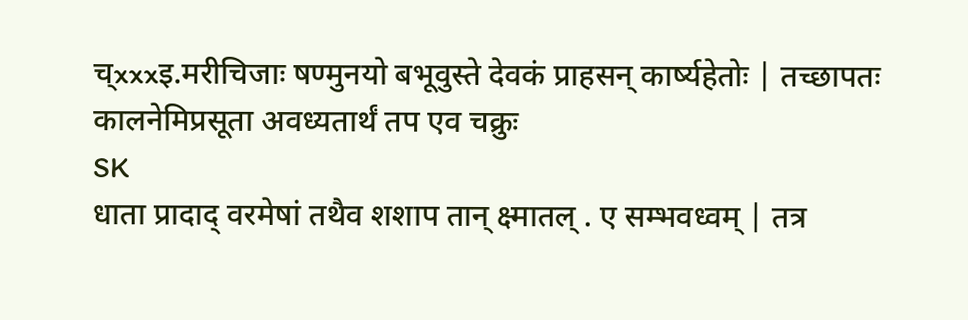च्xxxइ.मरीचिजाः षण्मुनयो बभूवुस्ते देवकं प्राहसन् कार्ष्यहेतोः | तच्छापतः कालनेमिप्रसूता अवध्यतार्थं तप एव चक्रुः
SK
धाता प्रादाद् वरमेषां तथैव शशाप तान् क्ष्मातल् . ए सम्भवध्वम् | तत्र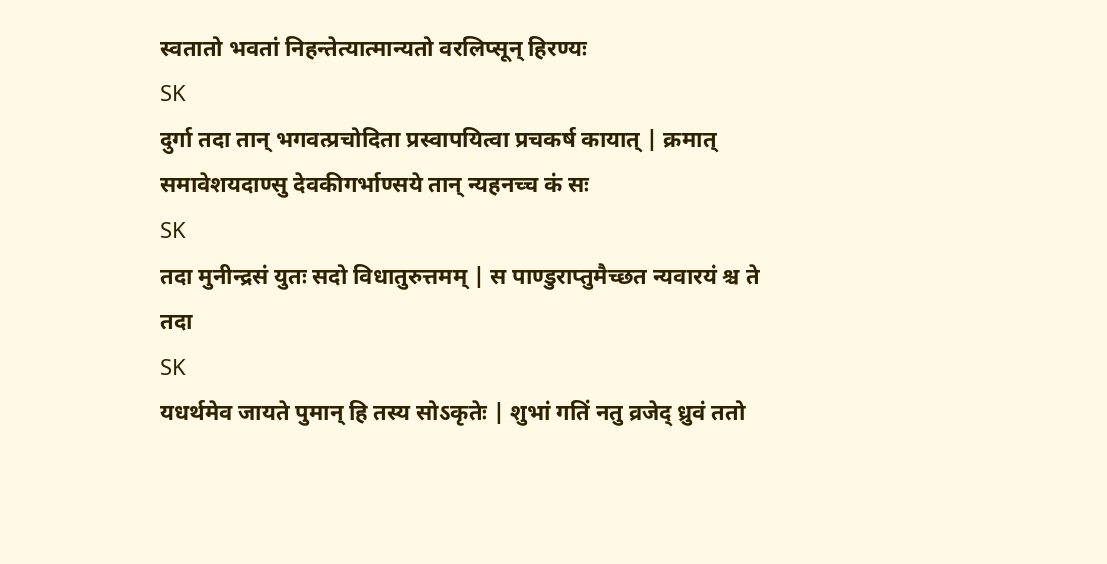स्वतातो भवतां निहन्तेत्यात्मान्यतो वरलिप्सून् हिरण्यः
SK
दुर्गा तदा तान् भगवत्प्रचोदिता प्रस्वापयित्वा प्रचकर्ष कायात् | क्रमात् समावेशयदाण्सु देवकीगर्भाण्सये तान् न्यहनच्च कं सः
SK
तदा मुनीन्द्रसं युतः सदो विधातुरुत्तमम् | स पाण्डुराप्तुमैच्छत न्यवारयं श्च ते तदा
SK
यधर्थमेव जायते पुमान् हि तस्य सोऽकृतेः | शुभां गतिं नतु व्रजेद् ध्रुवं ततो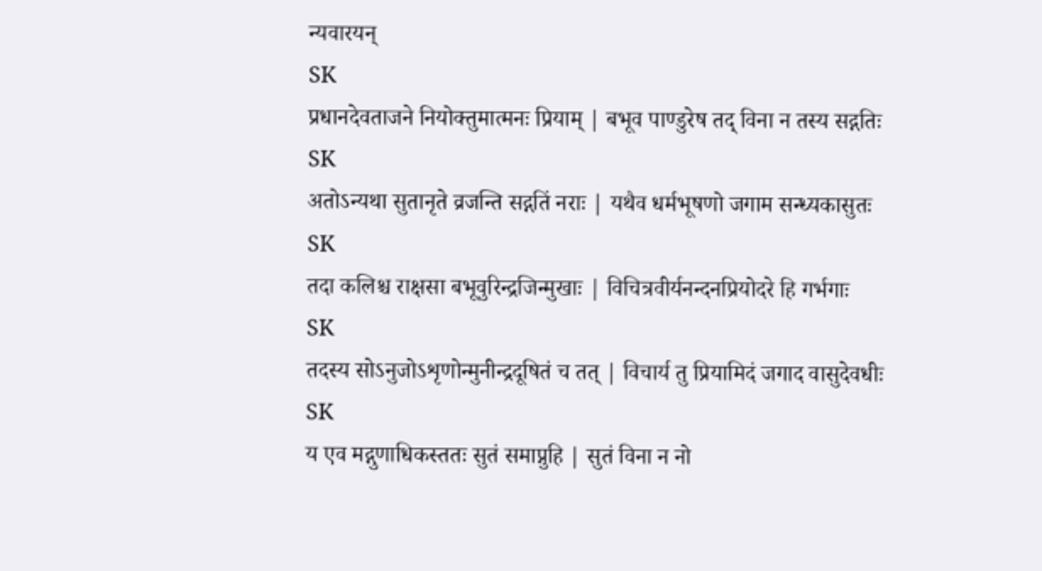न्यवारयन्
SK
प्रधानदेवताजने नियोक्तुमात्मनः प्रियाम् | बभूव पाण्डुरेष तद् विना न तस्य सद्गतिः
SK
अतोऽन्यथा सुतानृते व्रजन्ति सद्गतिं नराः | यथैव धर्मभूषणो जगाम सन्ध्यकासुतः
SK
तदा कलिश्च राक्षसा बभूवुरिन्द्रजिन्मुखाः | विचित्रवीर्यनन्दनप्रियोदरे हि गर्भगाः
SK
तदस्य सोऽनुजोऽशृणोन्मुनीन्द्रदूषितं च तत् | विचार्य तु प्रियामिदं जगाद वासुदेवधीः
SK
य एव मद्गुणाधिकस्ततः सुतं समाप्नुहि | सुतं विना न नो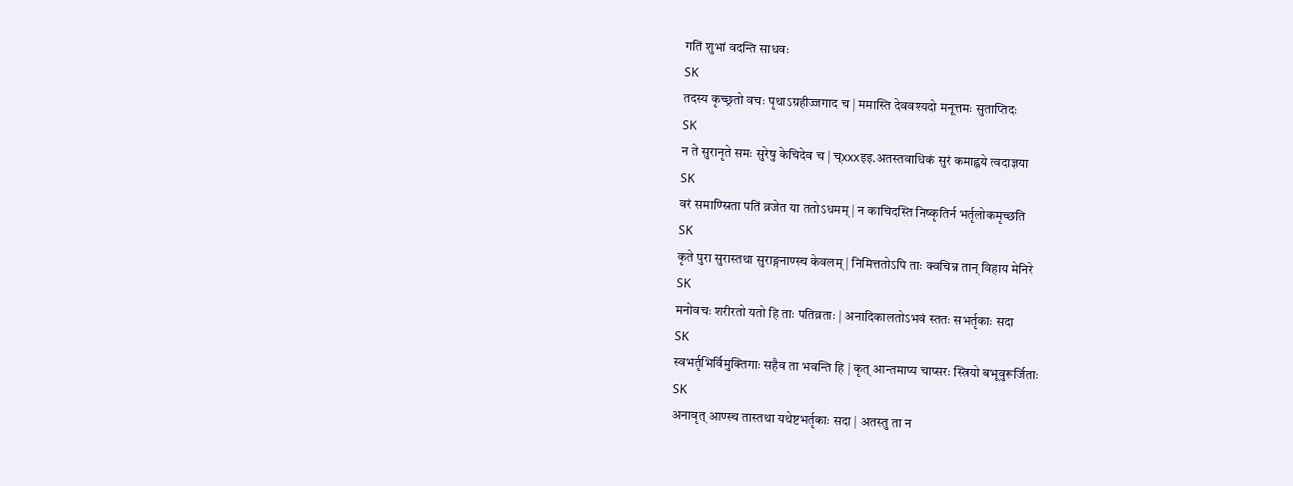गतिं शुभां वदन्ति साधवः
SK
तदस्य कृच्छ्रतो वचः पृथाऽग्रहीज्जगाद च | ममास्ति देववश्यदो मनूत्तमः सुताप्तिदः
SK
न ते सुरानृते समः सुरेषु केचिदेव च | च्xxxइइ.अतस्तवाधिकं सुरं कमाह्वये त्वदाज्ञया
SK
वरं समाण्स्रिता पतिं व्रजेत या ततोऽधमम् | न काचिदस्ति निष्कृतिर्न भर्तृलोकमृच्छति
SK
कृते पुरा सुरास्तथा सुराङ्गनाण्स्च केवलम् | निमित्ततोऽपि ताः क्वचिन्न तान् विहाय मेनिरे
SK
मनोवचः शरीरतो यतो हि ताः पतिव्रताः | अनादिकालतोऽभवं स्ततः सभर्तृकाः सदा
SK
स्वभर्तृभिर्विमुक्तिगाः सहैव ता भवन्ति हि | कृत् आन्तमाप्य चाप्सरः स्त्रियो बभूवुरूर्जिताः
SK
अनावृत् आण्स्च तास्तथा यथेष्टभर्तृकाः सदा | अतस्तु ता न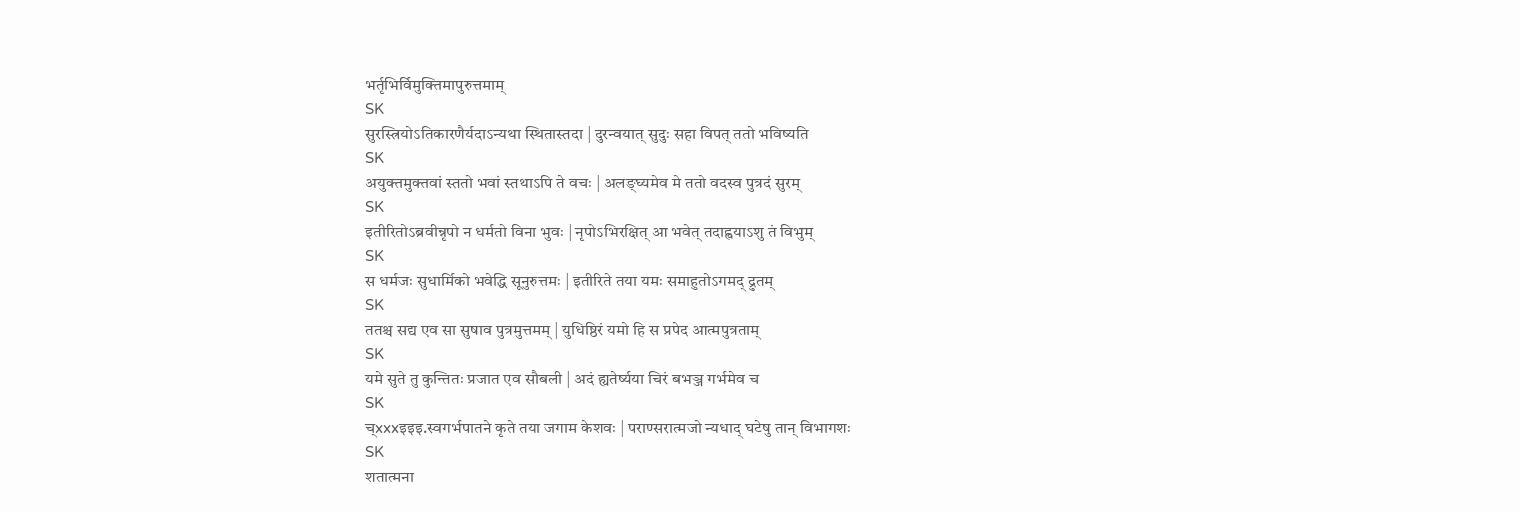भर्तृभिर्विमुक्तिमापुरुत्तमाम्
SK
सुरस्त्रियोऽतिकारणैर्यदाऽन्यथा स्थितास्तदा | दुरन्वयात् सुदुः सहा विपत् ततो भविष्यति
SK
अयुक्तमुक्तवां स्ततो भवां स्तथाऽपि ते वचः | अलङ्घ्यमेव मे ततो वदस्व पुत्रदं सुरम्
SK
इतीरितोऽब्रवीन्नृपो न धर्मतो विना भुवः | नृपोऽभिरक्षित् आ भवेत् तदाह्वयाऽशु तं विभुम्
SK
स धर्मजः सुधार्मिको भवेद्धि सूनुरुत्तमः | इतीरिते तया यमः समाहुतोऽगमद् द्रुतम्
SK
ततश्च सद्य एव सा सुषाव पुत्रमुत्तमम् | युधिष्ठिरं यमो हि स प्रपेद आत्मपुत्रताम्
SK
यमे सुते तु कुन्तितः प्रजात एव सौबली | अदं ह्यतेर्ष्यया चिरं बभञ्ज गर्भमेव च
SK
च्xxxइइइ.स्वगर्भपातने कृते तया जगाम केशवः | पराण्सरात्मजो न्यधाद् घटेषु तान् विभागशः
SK
शतात्मना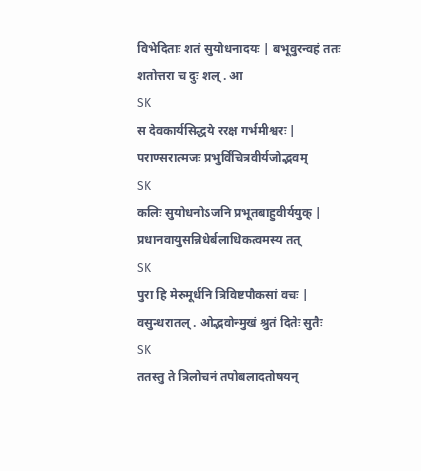विभेदिताः शतं सुयोधनादयः | बभूवुरन्वहं ततः शतोत्तरा च दुः शल् . आ
SK
स देवकार्यसिद्धये ररक्ष गर्भमीश्वरः | पराण्सरात्मजः प्रभुर्विचित्रवीर्यजोद्भवम्
SK
कलिः सुयोधनोऽजनि प्रभूतबाहुवीर्ययुक् | प्रधानवायुसन्निधेर्बलाधिकत्वमस्य तत्
SK
पुरा हि मेरुमूर्धनि त्रिविष्टपौकसां वचः | वसुन्धरातल् . ओद्भवोन्मुखं श्रुतं दितेः सुतैः
SK
ततस्तु ते त्रिलोचनं तपोबलादतोषयन्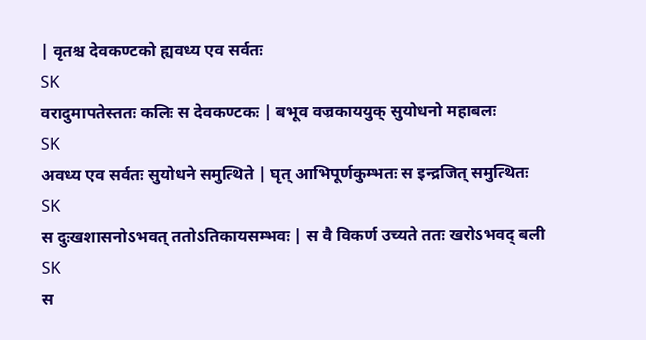| वृतश्च देवकण्टको ह्यवध्य एव सर्वतः
SK
वरादुमापतेस्ततः कलिः स देवकण्टकः | बभूव वज्रकाययुक् सुयोधनो महाबलः
SK
अवध्य एव सर्वतः सुयोधने समुत्थिते | घृत् आभिपूर्णकुम्भतः स इन्द्रजित् समुत्थितः
SK
स दुःखशासनोऽभवत् ततोऽतिकायसम्भवः | स वै विकर्ण उच्यते ततः खरोऽभवद् बली
SK
स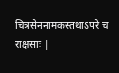चित्रसेननामकस्तथाऽपरे च राक्षसाः |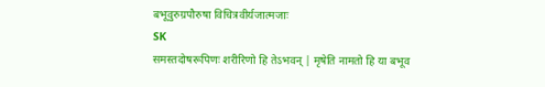बभूवुरुग्रपौरुषा विचित्रवीर्यजात्मजाः
SK
समस्तदोषरूपिणः शरीरिणो हि तेऽभवन् | मृषेति नामतो हि या बभूव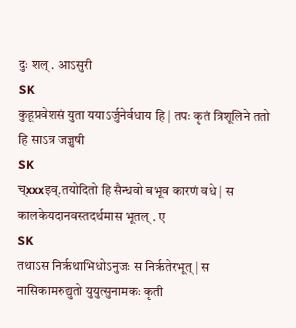दुः शल् . आऽसुरी
SK
कुहूप्रवेशसं युता ययाऽर्जुनेर्वधाय हि | तपः कृतं त्रिशूलिने ततो हि साऽत्र जज्ञुषी
SK
च्xxxइव्.तयोदितो हि सैन्धवो बभूव कारणं वधे | स कालकेयदानवस्तदर्थमास भूतल् . ए
SK
तथाऽस निरृथाभिधोऽनुजः स निरृतेरभूत् | स नासिकामरुद्युतो युयुत्सुनामकः कृती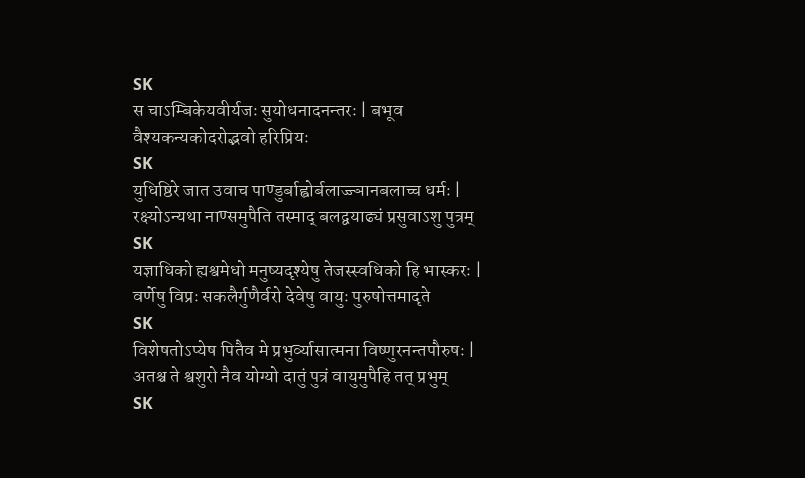SK
स चाऽम्बिकेयवीर्यजः सुयोधनादनन्तरः | बभूव वैश्यकन्यकोदरोद्भवो हरिप्रियः
SK
युधिष्ठिरे जात उवाच पाण्डुर्बाह्वोर्बलाज्ज्ञानबलाच्च धर्मः | रक्ष्योऽन्यथा नाण्समुपैति तस्माद् बलद्वयाढ्यं प्रसुवाऽशु पुत्रम्
SK
यज्ञाधिको ह्यश्वमेधो मनुष्यदृश्येषु तेजस्स्वधिको हि भास्करः | वर्णेषु विप्रः सकलैर्गुणैर्वरो देवेषु वायुः पुरुषोत्तमादृते
SK
विशेषतोऽप्येष पितैव मे प्रभुर्व्यासात्मना विष्णुरनन्तपौरुषः | अतश्च ते श्वशुरो नैव योग्यो दातुं पुत्रं वायुमुपैहि तत् प्रभुम्
SK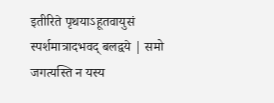इतीरिते पृथयाऽहूतवायुसं स्पर्शमात्रादभवद् बलद्वये | समो जगत्यस्ति न यस्य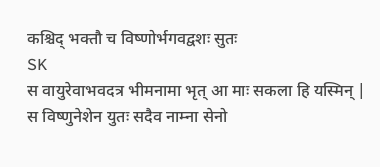कश्चिद् भक्तौ च विष्णोर्भगवद्वशः सुतः
SK
स वायुरेवाभवदत्र भीमनामा भृत् आ माः सकला हि यस्मिन् | स विष्णुनेशेन युतः सदैव नाम्ना सेनो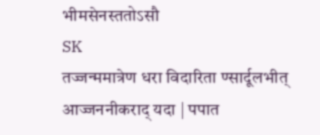भीमसेनस्ततोऽसौ
SK
तज्जन्ममात्रेण धरा विदारिता ण्सार्दूलभीत् आज्जननीकराद् यदा | पपात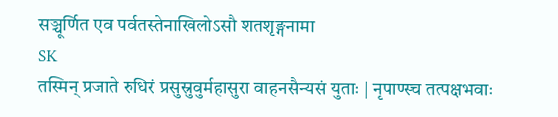सञ्चूर्णित एव पर्वतस्तेनाखिलोऽसौ शतशृङ्गनामा
SK
तस्मिन् प्रजाते रुधिरं प्रसुस्रुवुर्महासुरा वाहनसैन्यसं युताः | नृपाण्स्च तत्पक्षभवाः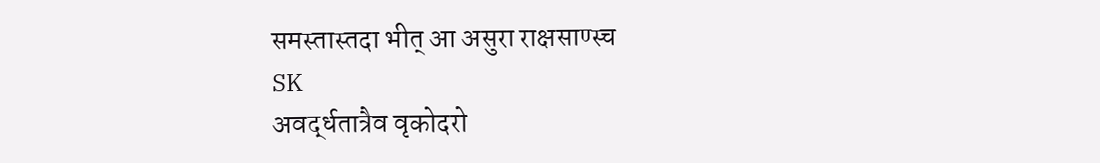समस्तास्तदा भीत् आ असुरा राक्षसाण्स्च
SK
अवर्द्धतात्रैव वृकोदरो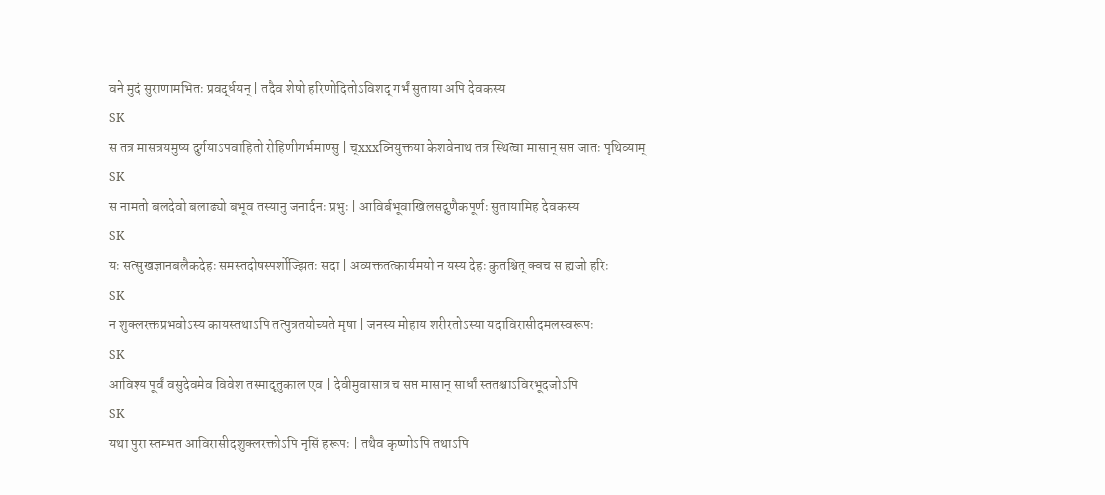वने मुदं सुराणामभितः प्रवर्द्धयन् | तदैव शेषो हरिणोदितोऽविशद् गर्भं सुताया अपि देवकस्य
SK
स तत्र मासत्रयमुष्य दुर्गयाऽपवाहितो रोहिणीगर्भमाण्सु | च्xxxव्नियुक्तया केशवेनाथ तत्र स्थित्वा मासान् सप्त जातः पृथिव्याम्
SK
स नामतो बलदेवो बलाढ्यो बभूव तस्यानु जनार्दनः प्रभुः | आविर्बभूवाखिलसद्गुणैकपूर्णः सुतायामिह देवकस्य
SK
यः सत्सुखज्ञानबलैकदेहः समस्तदोषस्पर्शोज्झितः सदा | अव्यक्ततत्कार्यमयो न यस्य देहः कुतश्चित् क्वच स ह्यजो हरिः
SK
न शुक्लरक्तप्रभवोऽस्य कायस्तथाऽपि तत्पुत्रतयोच्यते मृषा | जनस्य मोहाय शरीरतोऽस्या यदाविरासीदमलस्वरूपः
SK
आविश्य पूर्वं वसुदेवमेव विवेश तस्मादृतुकाल एव | देवीमुवासात्र च सप्त मासान् सार्धां स्ततश्चाऽविरभूदजोऽपि
SK
यथा पुरा स्तम्भत आविरासीदशुक्लरक्तोऽपि नृसिं हरूपः | तथैव कृष्णोऽपि तथाऽपि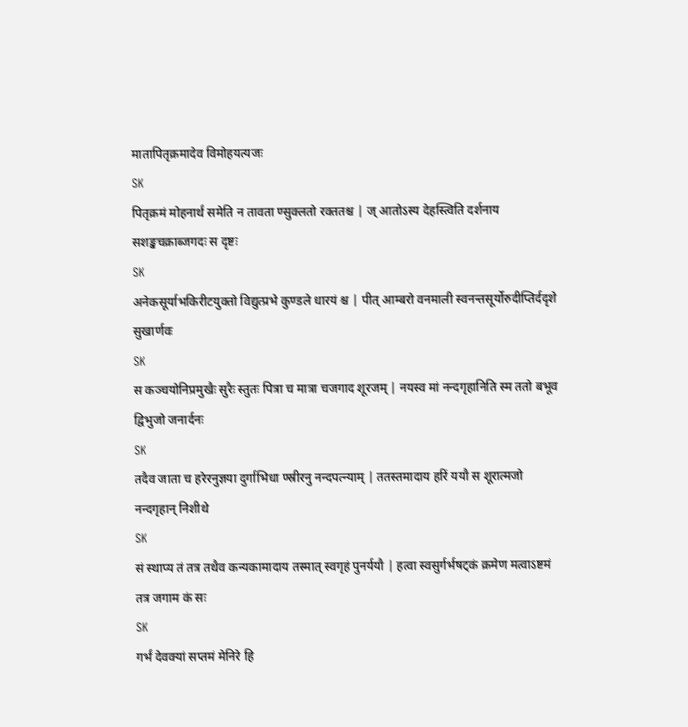मातापितृक्रमादेव विमोहयत्यजः
SK
पितृक्रमं मोहनार्थं समेति न तावता ण्सुक्लतो रक्ततश्च | ज् आतोऽस्य देहस्त्विति दर्शनाय सशङ्खचक्राब्जगदः स दृष्टः
SK
अनेकसूर्याभकिरीटयुक्तो विद्युत्प्रभे कुण्डले धारयं श्च | पीत् आम्बरो वनमाली स्वनन्तसूर्योरुदीप्तिर्ददृशे सुखार्णवः
SK
स कञ्चयोनिप्रमुखैः सुरैः स्तुतः पित्रा च मात्रा चजगाद शूरजम् | नयस्व मां नन्दगृहानिति स्म ततो बभूव द्विभुजो जनार्दनः
SK
तदैव जाता च हरेरनुज्ञया दुर्गाभिधा ण्स्रीरनु नन्दपत्न्याम् | ततस्तमादाय हरिं ययौ स शूरात्मजो नन्दगृहान् निशीथे
SK
सं स्थाप्य तं तत्र तथैव कन्यकामादाय तस्मात् स्वगृहं पुनर्ययौ | हत्वा स्वसुर्गर्भषट्कं क्रमेण मत्वाऽष्टमं तत्र जगाम कं सः
SK
गर्भं देवक्यां सप्तमं मेनिरे हि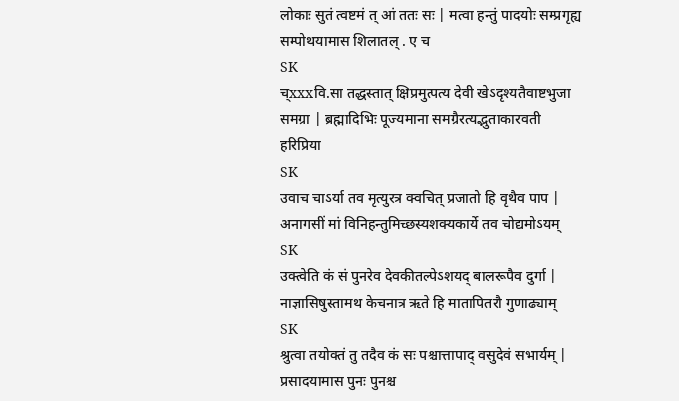लोकाः सुतं त्वष्टमं त् आं ततः सः | मत्वा हन्तुं पादयोः सम्प्रगृह्य सम्पोथयामास शिलातल् . ए च
SK
च्xxxवि.सा तद्धस्तात् क्षिप्रमुत्पत्य देवी खेऽदृश्यतैवाष्टभुजा समग्रा | ब्रह्मादिभिः पूज्यमाना समग्रैरत्यद्भुताकारवती हरिप्रिया
SK
उवाच चाऽर्या तव मृत्युरत्र क्वचित् प्रजातो हि वृथैव पाप | अनागसीं मां विनिहन्तुमिच्छस्यशक्यकार्ये तव चोद्यमोऽयम्
SK
उक्त्वेति कं सं पुनरेव देवकीतल्पेऽशयद् बालरूपैव दुर्गा | नाज्ञासिषुस्तामथ केचनात्र ऋते हि मातापितरौ गुणाढ्याम्
SK
श्रुत्वा तयोक्तं तु तदैव कं सः पश्चात्तापाद् वसुदेवं सभार्यम् | प्रसादयामास पुनः पुनश्च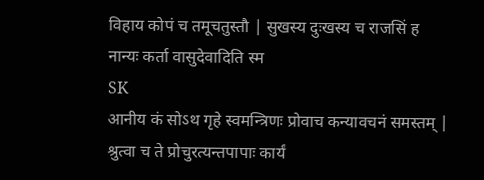विहाय कोपं च तमूचतुस्तौ | सुखस्य दुःखस्य च राजसिं ह नान्यः कर्ता वासुदेवादिति स्म
SK
आनीय कं सोऽथ गृहे स्वमन्त्रिणः प्रोवाच कन्यावचनं समस्तम् | श्रुत्वा च ते प्रोचुरत्यन्तपापाः कार्यं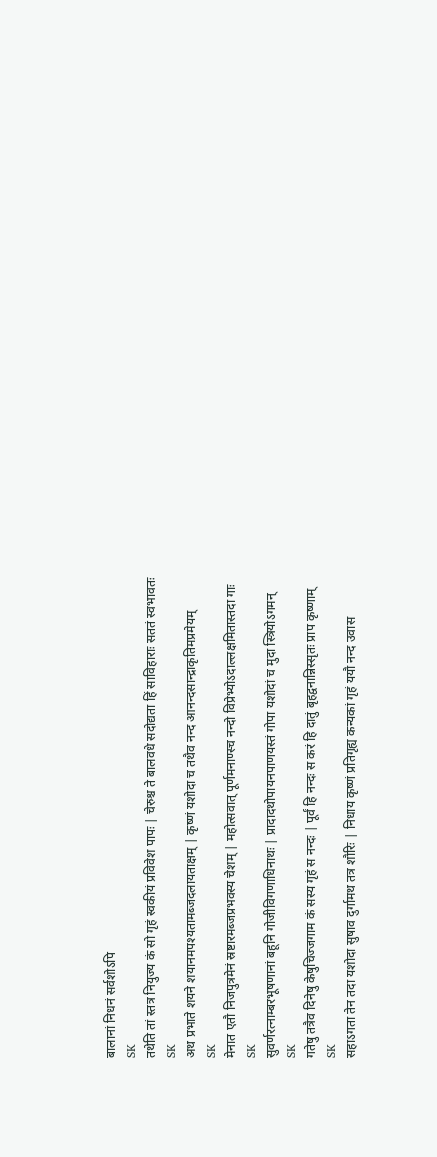बालानां निधनं सर्वशोऽपि
SK
तथेति तां स्तत्र नियुज्य कं सो गृहं स्वकीयं प्रविवेश पापः | चेरुश्च ते बालवधे सदोद्यता हिं साविहाराः सततं स्वभावतः
SK
अथ प्रभाते शयने शयानमपश्यतामब्जदलायताक्षम् | कृष्णं यशोदा च तथैव नन्द आनन्दसान्द्राकृतिमप्रमेयम्
SK
मेनात एतौ निजपुत्रमेनं स्रष्टारमब्जप्रभवस्य चेशम् | महोत्सवात् पूर्णमनाण्स्च नन्दो विप्रेभ्योऽदाल्लक्षमितास्तदा गाः
SK
सुवर्णरत्नाम्बरभूषणानां बहूनि गोजीविगणाधिनाथः | प्रादादथोपायनपाणयस्तं गोपा यशोदां च मुदा स्त्रियोऽगमन्
SK
गतेषु तत्रैव दिनेषु केषुचिज्जगाम कं सस्य गृहं स नन्दः | पूर्वं हि नन्दः स करं हि दातुं बृहद्वनान्निस्सृतः प्राप कृष्णाम्
SK
सहाऽगता तेन तदा यशोदा सुषाव दुर्गामथ तत्र शौरिः | निधाय कृष्णं प्रतिगृह्य कन्यकां गृहं ययौ नन्द उवास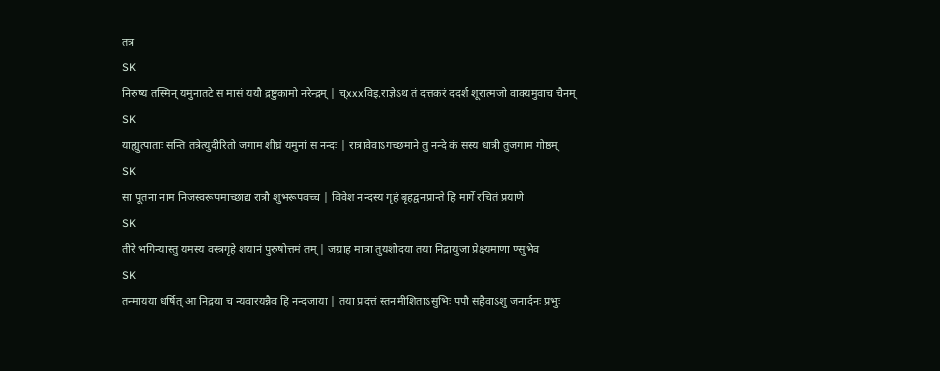तत्र
SK
निरुष्य तस्मिन् यमुनातटे स मासं ययौ द्रष्टुकामो नरेन्द्रम् | च्xxxविइ.राज्ञेऽथ तं दत्तकरं ददर्श शूरात्मजो वाक्यमुवाच चैनम्
SK
याह्युत्पाताः सन्ति तत्रेत्युदीरितो जगाम शीघ्रं यमुनां स नन्दः | रात्रावेवाऽगच्छमाने तु नन्दे कं सस्य धात्री तुजगाम गोष्ठम्
SK
सा पूतना नाम निजस्वरूपमाच्छाद्य रात्रौ शुभरूपवच्च | विवेश नन्दस्य गृहं बृहद्वनप्रान्ते हि मार्गे रचितं प्रयाणे
SK
तीरे भगिन्यास्तु यमस्य वस्त्रगृहे शयानं पुरुषोत्तमं तम् | जग्राह मात्रा तुयशोदया तया निद्रायुजा प्रेक्ष्यमाणा ण्सुभेव
SK
तन्मायया धर्षित् आ निद्रया च न्यवारयन्नैव हि नन्दजाया | तया प्रदत्तं स्तनमीशिताऽसुभिः पपौ सहैवाऽशु जनार्दनः प्रभुः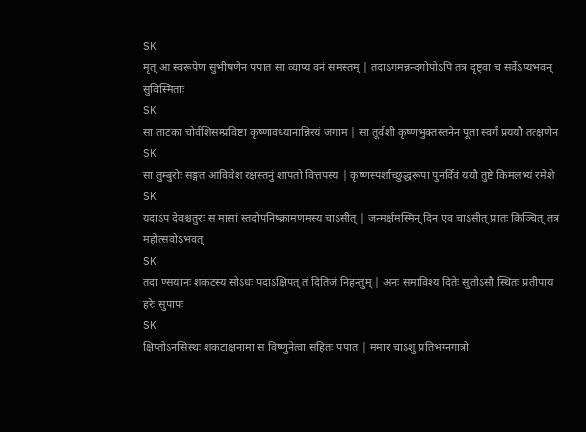SK
मृत् आ स्वरूपेण सुभीषणेन पपात सा व्याप्य वनं समस्तम् | तदाऽगमन्नन्दगोपोऽपि तत्र दृष्ट्वा च सर्वेऽप्यभवन् सुविस्मिताः
SK
सा ताटका चोर्वशिसम्प्रविष्टा कृष्णावध्यानान्निरयं जगाम | सा तूर्वशी कृष्णभुक्तस्तनेन पूता स्वर्गं प्रययौ तत्क्षणेन
SK
सा तुम्बुरोः सङ्गत आविवेश रक्षस्तनुं शापतो वित्तपस्य | कृष्णस्पर्शाच्छुद्धरूपा पुनर्दिवं ययौ तुष्टे किमलभ्यं रमेशे
SK
यदाऽप देवश्चतुरः स मासां स्तदोपनिष्क्रामणमस्य चाऽसीत् | जन्मर्क्षमस्मिन् दिन एव चाऽसीत् प्रातः किञ्चित् तत्र महोत्सवोऽभवत्
SK
तदा ण्सयानः शकटस्य सोऽधः पदाऽक्षिपत् तं दितिजं निहन्तुम् | अनः समाविश्य दितेः सुतोऽसौ स्थितः प्रतीपाय हरेः सुपापः
SK
क्षिप्तोऽनसिस्थः शकटाक्षनामा स विष्णुनेत्वा सहितः पपात | ममार चाऽशु प्रतिभग्नगात्रो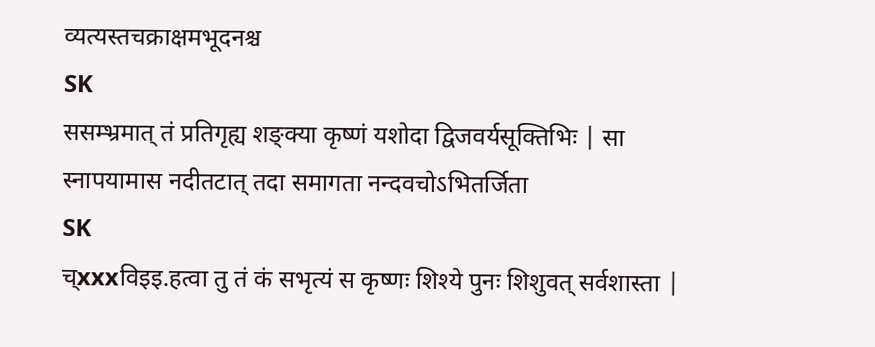व्यत्यस्तचक्राक्षमभूदनश्च
SK
ससम्भ्रमात् तं प्रतिगृह्य शङ्क्या कृष्णं यशोदा द्विजवर्यसूक्तिभिः | सा स्नापयामास नदीतटात् तदा समागता नन्दवचोऽभितर्जिता
SK
च्xxxविइइ.हत्वा तु तं कं सभृत्यं स कृष्णः शिश्ये पुनः शिशुवत् सर्वशास्ता |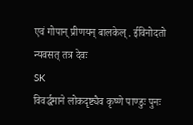एवं गोपान् प्रीणयन् बालकेल् . ईविनोदतो न्यवसत् तत्र देवः
SK
विवर्द्धमाने लोकदृष्ट्यैव कृष्णे पाण्डुः पुनः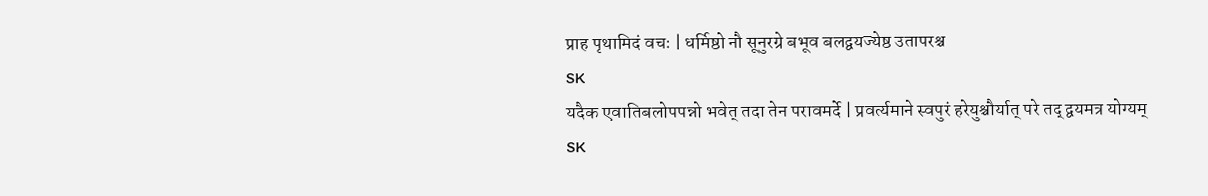प्राह पृथामिदं वचः | धर्मिष्ठो नौ सूनुरग्रे बभूव बलद्वयज्येष्ठ उतापरश्च
SK
यदैक एवातिबलोपपन्नो भवेत् तदा तेन परावमर्दे | प्रवर्त्यमाने स्वपुरं हरेयुश्चौर्यात् परे तद् द्वयमत्र योग्यम्
SK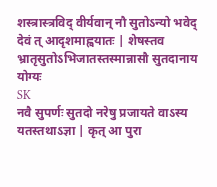शस्त्रास्त्रविद् वीर्यवान् नौ सुतोऽन्यो भवेद् देवं त् आदृशमाह्वयातः | शेषस्तव भ्रातृसुतोऽभिजातस्तस्मान्नासौ सुतदानाय योग्यः
SK
नवै सुपर्णः सुतदो नरेषु प्रजायते वाऽस्य यतस्तथाऽज्ञा | कृत् आ पुरा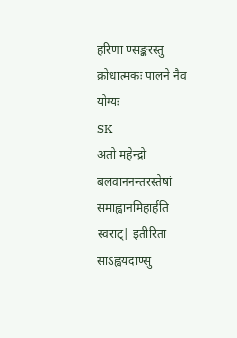हरिणा ण्सङ्करस्तु क्रोधात्मकः पालने नैव योग्यः
SK
अतो महेन्द्रो बलवाननन्तरस्तेषां समाह्वानमिहार्हति स्वराट्| इतीरिता साऽह्वयदाण्सु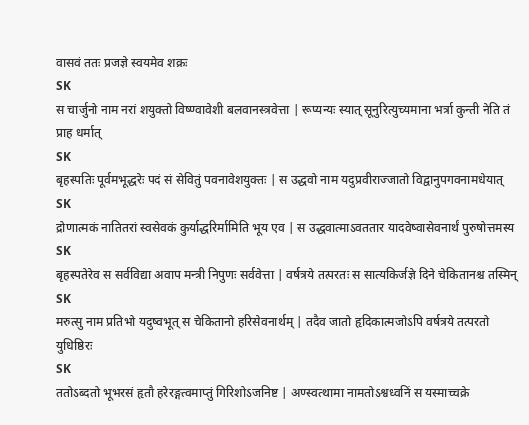वासवं ततः प्रजज्ञे स्वयमेव शक्रः
SK
स चार्जुनो नाम नरां शयुक्तो विष्ण्वावेशी बलवानस्त्रवेत्ता | रूप्यन्यः स्यात् सूनुरित्युच्यमाना भर्त्रा कुन्ती नेति तं प्राह धर्मात्
SK
बृहस्पतिः पूर्वमभूद्धरेः पदं सं सेवितुं पवनावेशयुक्तः | स उद्धवो नाम यदुप्रवीराज्जातो विद्वानुपगवनामधेयात्
SK
द्रोणात्मकं नातितरां स्वसेवकं कुर्याद्धरिर्मामिति भूय एव | स उद्धवात्माऽवततार यादवेष्वासेवनार्थं पुरुषोत्तमस्य
SK
बृहस्पतेरेव स सर्वविद्या अवाप मन्त्री निपुणः सर्ववेत्ता | वर्षत्रये तत्परतः स सात्यकिर्जज्ञे दिने चेकितानश्च तस्मिन्
SK
मरुत्सु नाम प्रतिभो यदुष्वभूत् स चेकितानो हरिसेवनार्थम् | तदैव जातो हृदिकात्मजोऽपि वर्षत्रये तत्परतो युधिष्ठिरः
SK
ततोऽब्दतो भूभरसं हृतौ हरेरङ्गत्वमाप्तुं गिरिशोऽजनिष्ट | अण्स्वत्थामा नामतोऽश्वध्वनिं स यस्माच्चक्रे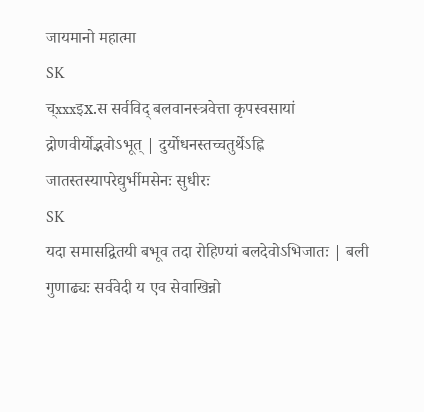जायमानो महात्मा
SK
च्xxxइx.स सर्वविद् बलवानस्त्रवेत्ता कृपस्वसायां द्रोणवीर्योद्भवोऽभूत् | दुर्योधनस्तच्चतुर्थेऽह्नि जातस्तस्यापरेद्युर्भीमसेनः सुधीरः
SK
यदा समासद्वितयी बभूव तदा रोहिण्यां बलदेवोऽभिजातः | बली गुणाढ्यः सर्ववेदी य एव सेवाखिन्नो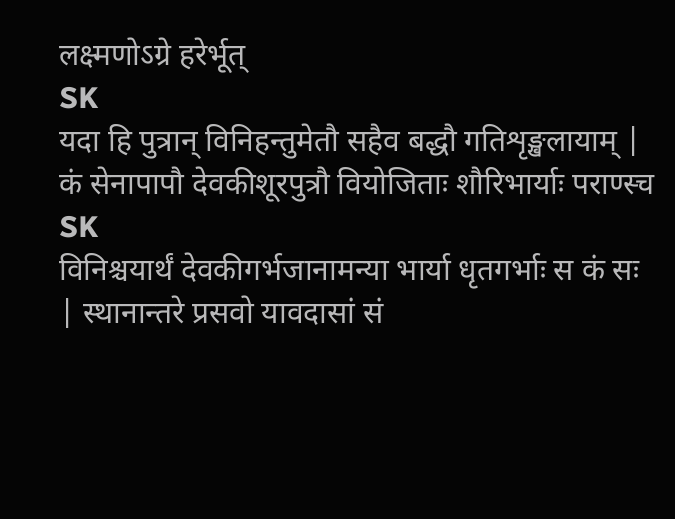लक्ष्मणोऽग्रे हरेर्भूत्
SK
यदा हि पुत्रान् विनिहन्तुमेतौ सहैव बद्धौ गतिशृङ्खलायाम् | कं सेनापापौ देवकीशूरपुत्रौ वियोजिताः शौरिभार्याः पराण्स्च
SK
विनिश्चयार्थं देवकीगर्भजानामन्या भार्या धृतगर्भाः स कं सः | स्थानान्तरे प्रसवो यावदासां सं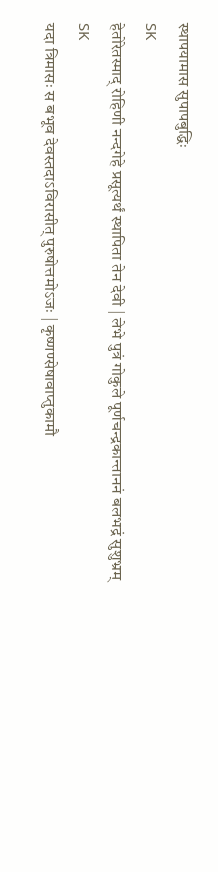स्थापयामास सुपापबुद्धिः
SK
हेतोरेतस्माद् रोहिणी नन्दगेहे प्रसूत्यर्थं स्थापिता तेन देवी | लेभे पुत्रं गोकुले पूर्णचन्द्रकान्ताननं बलभद्रं सुशुभ्रम्
SK
यदा त्रिमासः स बभूव देवस्तदाऽविरासीत् पुरुषोत्तमोऽजः | कृष्णण्सेषावाप्तुकामौ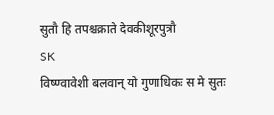सुतौ हि तपश्चक्राते देवकीशूरपुत्रौ
SK
विष्ण्वावेशी बलवान् यो गुणाधिकः स मे सुतः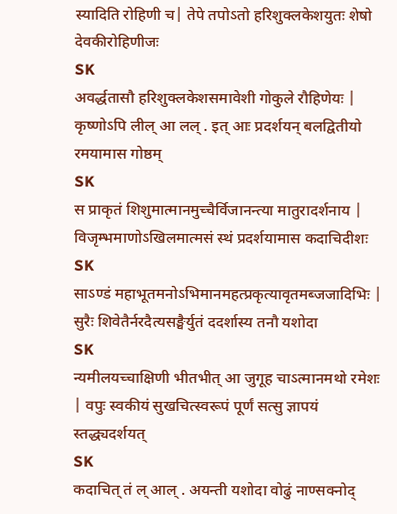स्यादिति रोहिणी च| तेपे तपोऽतो हरिशुक्लकेशयुतः शेषो देवकीरोहिणीजः
SK
अवर्द्धतासौ हरिशुक्लकेशसमावेशी गोकुले रौहिणेयः | कृष्णोऽपि लील् आ लल् . इत् आः प्रदर्शयन् बलद्वितीयो रमयामास गोष्ठम्
SK
स प्राकृतं शिशुमात्मानमुच्चैर्विजानन्त्या मातुरादर्शनाय | विजृम्भमाणोऽखिलमात्मसं स्थं प्रदर्शयामास कदाचिदीशः
SK
साऽण्डं महाभूतमनोऽभिमानमहत्प्रकृत्यावृतमब्जजादिभिः | सुरैः शिवेतैर्नरदैत्यसङ्घैर्युतं ददर्शास्य तनौ यशोदा
SK
न्यमीलयच्चाक्षिणी भीतभीत् आ जुगूह चाऽत्मानमथो रमेशः | वपुः स्वकीयं सुखचित्स्वरूपं पूर्णं सत्सु ज्ञापयं स्तद्ध्यदर्शयत्
SK
कदाचित् तं ल् आल् . अयन्ती यशोदा वोढुं नाण्सक्नोद्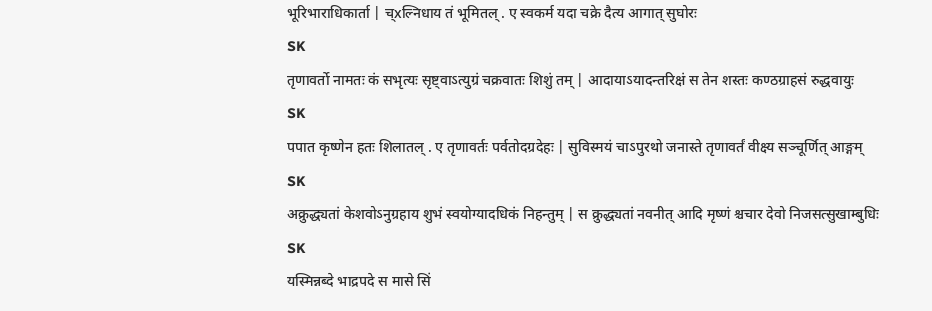भूरिभाराधिकार्ता | च्xल्निधाय तं भूमितल् . ए स्वकर्म यदा चक्रे दैत्य आगात् सुघोरः
SK
तृणावर्तो नामतः कं सभृत्यः सृष्ट्वाऽत्युग्रं चक्रवातः शिशुं तम् | आदायाऽयादन्तरिक्षं स तेन शस्तः कण्ठग्राहसं रुद्धवायुः
SK
पपात कृष्णेन हतः शिलातल् . ए तृणावर्तः पर्वतोदग्रदेहः | सुविस्मयं चाऽपुरथो जनास्ते तृणावर्तं वीक्ष्य सञ्चूर्णित् आङ्गम्
SK
अक्रुद्ध्यतां केशवोऽनुग्रहाय शुभं स्वयोग्यादधिकं निहन्तुम् | स क्रुद्ध्यतां नवनीत् आदि मृष्णं श्चचार देवो निजसत्सुखाम्बुधिः
SK
यस्मिन्नब्दे भाद्रपदे स मासे सिं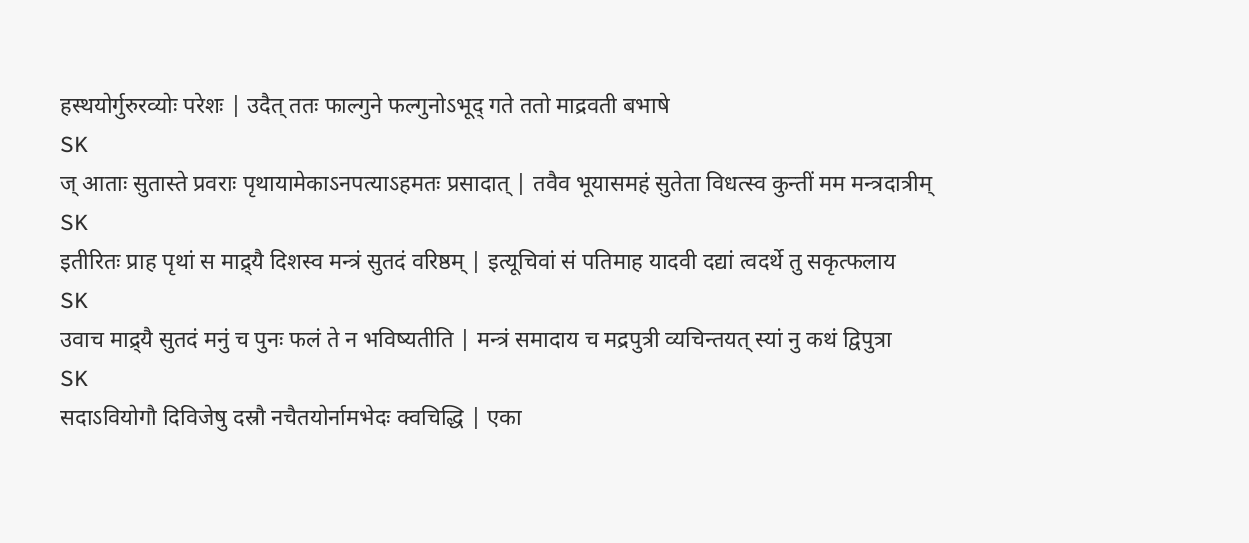हस्थयोर्गुरुरव्योः परेशः | उदैत् ततः फाल्गुने फल्गुनोऽभूद् गते ततो माद्रवती बभाषे
SK
ज् आताः सुतास्ते प्रवराः पृथायामेकाऽनपत्याऽहमतः प्रसादात् | तवैव भूयासमहं सुतेता विधत्स्व कुन्तीं मम मन्त्रदात्रीम्
SK
इतीरितः प्राह पृथां स माद्र्यै दिशस्व मन्त्रं सुतदं वरिष्ठम् | इत्यूचिवां सं पतिमाह यादवी दद्यां त्वदर्थे तु सकृत्फलाय
SK
उवाच माद्र्यै सुतदं मनुं च पुनः फलं ते न भविष्यतीति | मन्त्रं समादाय च मद्रपुत्री व्यचिन्तयत् स्यां नु कथं द्विपुत्रा
SK
सदाऽवियोगौ दिविजेषु दस्रौ नचैतयोर्नामभेदः क्वचिद्धि | एका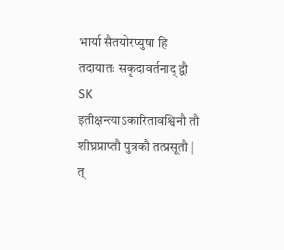भार्या सैतयोरप्युषा हि तदायातः सकृदावर्तनाद् द्वौ
SK
इतीक्षन्त्याऽकारितावश्विनौ तौ शीघ्रप्राप्तौ पुत्रकौ तत्प्रसूतौ | त्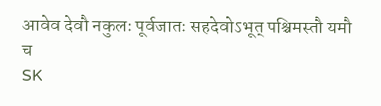आवेव देवौ नकुलः पूर्वजातः सहदेवोऽभूत् पश्चिमस्तौ यमौ च
SK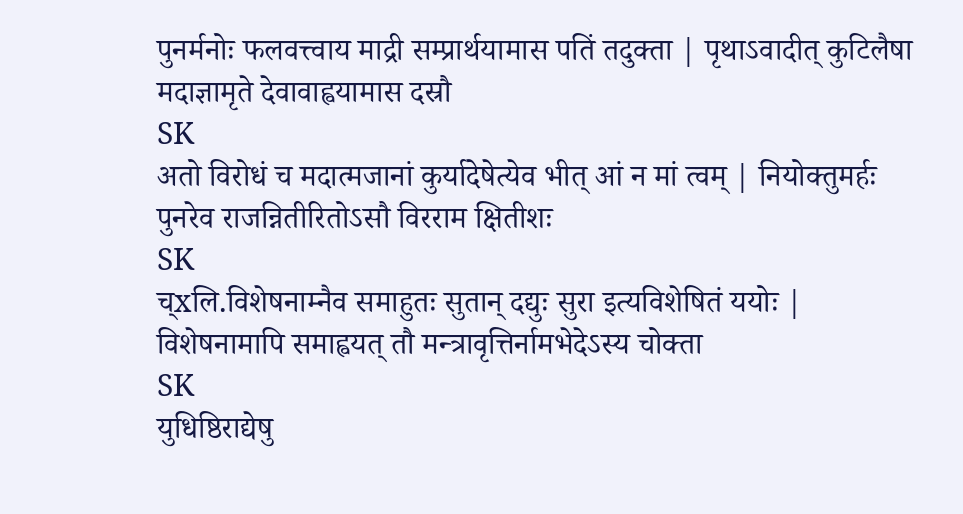पुनर्मनोः फलवत्त्वाय माद्री सम्प्रार्थयामास पतिं तदुक्ता | पृथाऽवादीत् कुटिलैषा मदाज्ञामृते देवावाह्वयामास दस्रौ
SK
अतो विरोधं च मदात्मजानां कुर्यादेषेत्येव भीत् आं न मां त्वम् | नियोक्तुमर्हः पुनरेव राजन्नितीरितोऽसौ विरराम क्षितीशः
SK
च्xलि.विशेषनाम्नैव समाहुतः सुतान् दद्युः सुरा इत्यविशेषितं ययोः | विशेषनामापि समाह्वयत् तौ मन्त्रावृत्तिर्नामभेदेऽस्य चोक्ता
SK
युधिष्ठिराद्येषु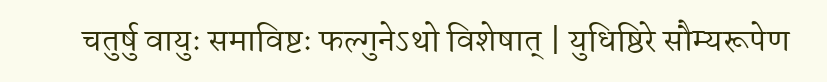चतुर्षु वायुः समाविष्टः फल्गुनेऽथो विशेषात् | युधिष्ठिरे सौम्यरूपेण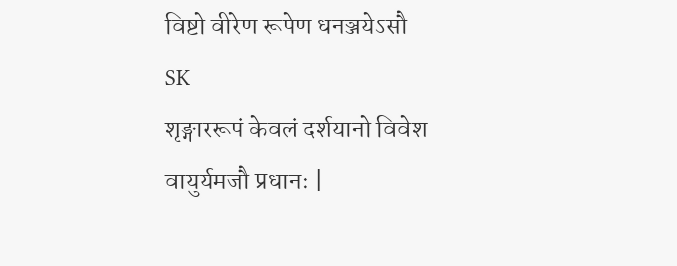विष्टो वीरेण रूपेण धनञ्जयेऽसौ
SK
शृङ्गाररूपं केवलं दर्शयानो विवेश वायुर्यमजौ प्रधानः |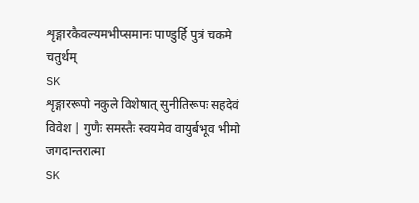शृङ्गारकैवल्यमभीप्समानः पाण्डुर्हि पुत्रं चकमे चतुर्थम्
SK
शृङ्गाररूपो नकुले विशेषात् सुनीतिरूपः सहदेवं विवेश | गुणैः समस्तैः स्वयमेव वायुर्बभूव भीमो जगदान्तरात्मा
SK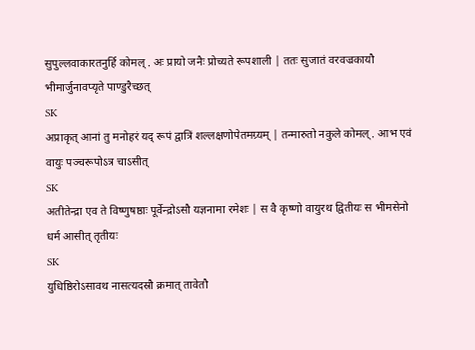सुपुल्लवाकारतनुर्हि कोमल् . अः प्रायो जनैः प्रोच्यते रूपशाली | ततः सुजातं वरवज्रकायौ भीमार्जुनावप्यृते पाण्डुरैच्छत्
SK
अप्राकृत् आनां तु मनोहरं यद् रूपं द्वात्रिं शल्लक्षणोपेतमग्र्यम् | तन्मारुतो नकुले कोमल् . आभ एवं वायुः पञ्चरूपोऽत्र चाऽसीत्
SK
अतीतेन्द्रा एव ते विष्णुषष्ठाः पूर्वेन्द्रोऽसौ यज्ञनामा रमेशः | स वै कृष्णो वायुरथ द्वितीयः स भीमसेनो धर्म आसीत् तृतीयः
SK
युधिष्ठिरोऽसावथ नासत्यदस्रौ क्रमात् तावेतौ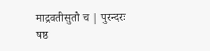माद्रवतीसुतौ च | पुरन्दरः षष्ठ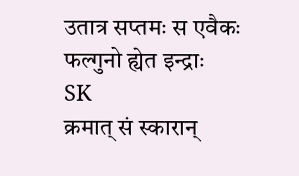उतात्र सप्तमः स एवैकः फल्गुनो ह्येत इन्द्राः
SK
क्रमात् सं स्कारान्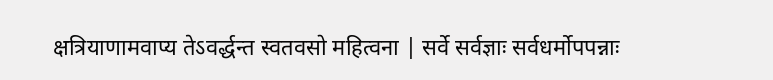क्षत्रियाणामवाप्य तेऽवर्द्धन्त स्वतवसो महित्वना | सर्वे सर्वज्ञाः सर्वधर्मोपपन्नाः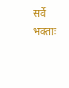सर्वे भक्ताः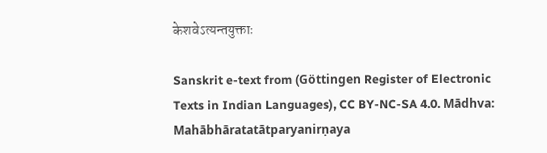केशवेऽत्यन्तयुक्ताः

Sanskrit e-text from (Göttingen Register of Electronic Texts in Indian Languages), CC BY-NC-SA 4.0. Mādhva: Mahābhāratatātparyanirṇaya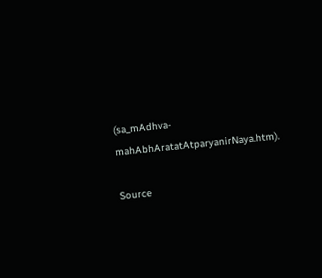(sa_mAdhva-mahAbhAratatAtparyanirNaya.htm).

Source